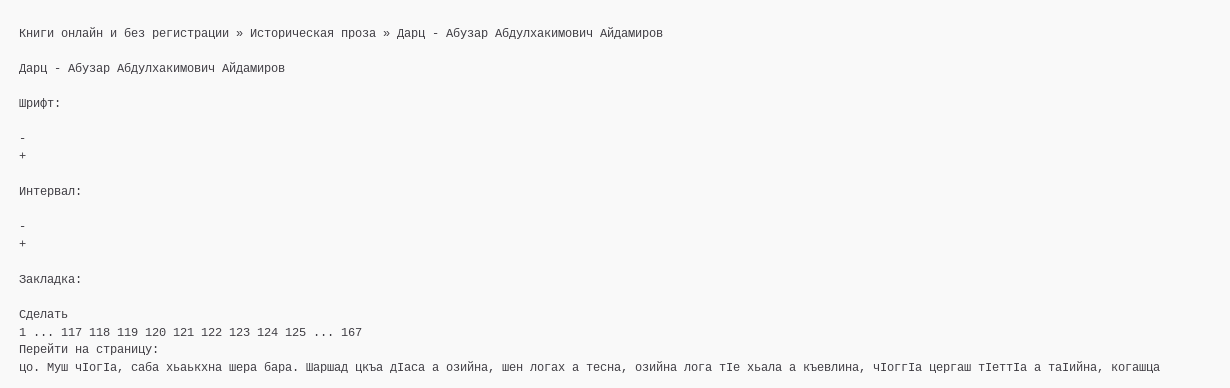Книги онлайн и без регистрации » Историческая проза » Дарц - Абузар Абдулхакимович Айдамиров

Дарц - Абузар Абдулхакимович Айдамиров

Шрифт:

-
+

Интервал:

-
+

Закладка:

Сделать
1 ... 117 118 119 120 121 122 123 124 125 ... 167
Перейти на страницу:
цо. Муш чIогIа, саба хьаькхна шера бара. Шаршад цкъа дIаса а озийна, шен логах а тесна, озийна лога тIе хьала а къевлина, чIоггIа цергаш тIеттIа а таIийна, когашца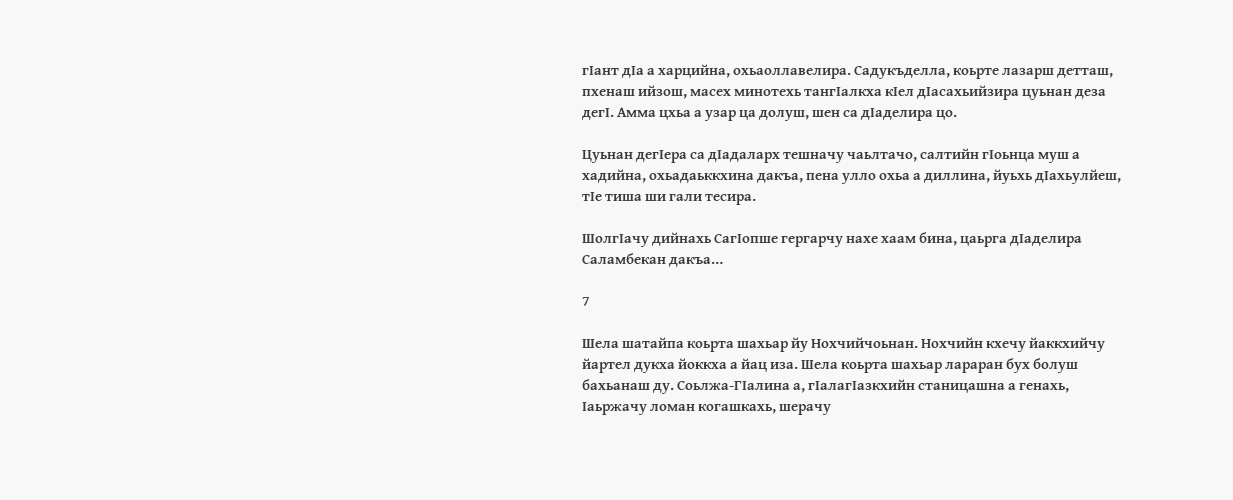гIант дIа а харцийна, охьаоллавелира. Садукъделла, коьрте лазарш детташ, пхенаш ийзош, масех минотехь тангIалкха кIел дIасахьийзира цуьнан деза дегI. Амма цхьа а узар ца долуш, шен са дIаделира цо.

Цуьнан дегIера са дIадаларх тешначу чаьлтачо, салтийн гIоьнца муш а хадийна, охьадаьккхина дакъа, пена улло охьа а диллина, йуьхь дIахьулйеш, тIе тиша ши гали тесира.

ШолгIачу дийнахь СагIопше гергарчу нахе хаам бина, цаьрга дIаделира Саламбекан дакъа…

7

Шела шатайпа коьрта шахьар йу Нохчийчоьнан. Нохчийн кхечу йаккхийчу йартел дукха йоккха а йац иза. Шела коьрта шахьар лараран бух болуш бахьанаш ду. Соьлжа-ГIалина а, гIалагIазкхийн станицашна а генахь, Iаьржачу ломан когашкахь, шерачу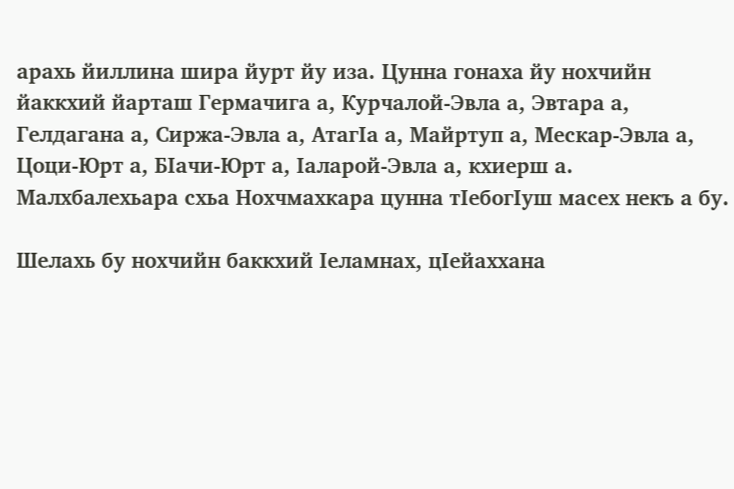арахь йиллина шира йурт йу иза. Цунна гонаха йу нохчийн йаккхий йарташ Гермачига а, Курчалой-Эвла а, Эвтара а, Гелдагана а, Сиржа-Эвла а, АтагIа а, Майртуп а, Мескар-Эвла а, Цоци-Юрт а, БIачи-Юрт а, Iаларой-Эвла а, кхиерш а. Малхбалехьара схьа Нохчмахкара цунна тIебогIуш масех некъ а бу.

Шелахь бу нохчийн баккхий Iеламнах, цIейаххана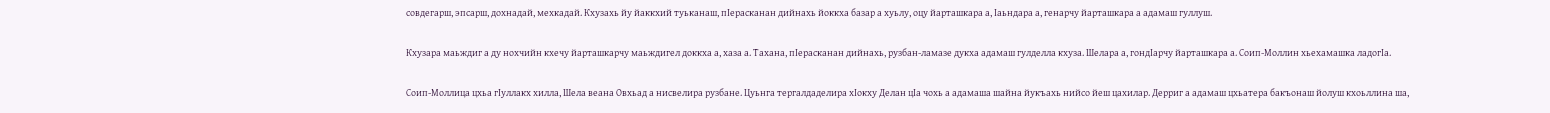совдегарш, эпсарш, дохнадай, мехкадай. Кхузахь йу йаккхий туьканаш, пIерасканан дийнахь йоккха базар а хуьлу, оцу йарташкара а, Iаьндара а, генарчу йарташкара а адамаш гуллуш.

Кхузара маьждиг а ду нохчийн кхечу йарташкарчу маьждигел доккха а, хаза а. Тахана, пIерасканан дийнахь, рузбан-ламазе дукха адамаш гулделла кхуза. Шелара а, гондIарчу йарташкара а. Соип-Моллин хьехамашка ладогIа.

Соип-Моллица цхьа гIуллакх хилла, Шела веана Овхьад а нисвелира рузбане. Цуьнга тергалдаделира хIокху Делан цIа чохь а адамаша шайна йукъахь нийсо йеш цахилар. Дерриг а адамаш цхьатера бакъонаш йолуш кхоьллина ша,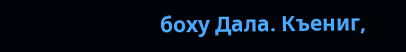боху Дала. Къениг,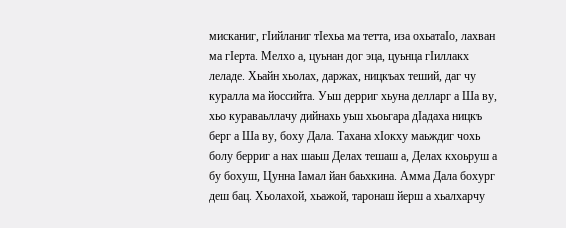мисканиг, гIийланиг тIехьа ма тетта, иза охьатаIо, лахван ма гIерта. Мелхо а, цуьнан дог эца, цуьнца гIиллакх леладе. Хьайн хьолах, даржах, ницкъах теший, даг чу куралла ма йоссийта. Уьш дерриг хьуна делларг а Ша ву, хьо кураваьллачу дийнахь уьш хьоьгара дIадаха ницкъ берг а Ша ву, боху Дала. Тахана хIокху маьждиг чохь болу берриг а нах шаьш Делах тешаш а, Делах кхоьруш а бу бохуш, Цунна Iамал йан баьхкина. Амма Дала бохург деш бац. Хьолахой, хьажой, таронаш йерш а хьалхарчу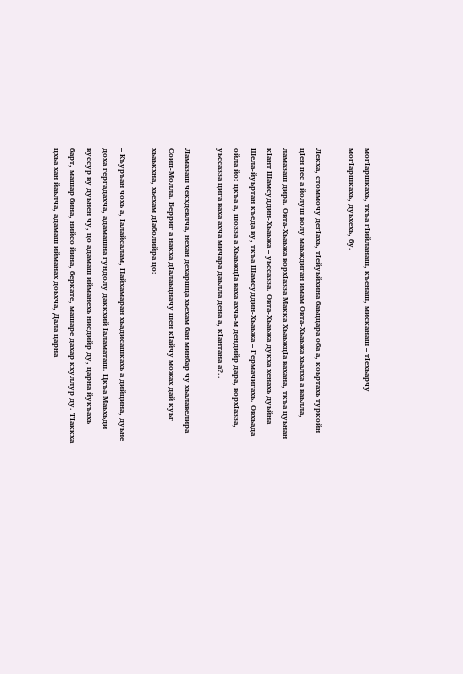могIаршкахь, ткъа гIийланаш, къенаш, мисканаш – тIехьарчу могIаршкахь, дуьхехь, бу.

Лекха, стоммочу дегIахь, тIейуьйхина баьццара оба а, коьртахь туркойн цIен пес а йолуш волу маьждиган имам Овта-Хьаьжа хьалха а ваьлла, ламазаш дира. Овта-Хьаьжа ворхIазза Макка ХьаьжцIа вахана, ткъа цуьнан кIант Шамсуддин-Хьаьжа – уьссазза. Овта-Хьаьжа дукха хенахь дуьйна Шела-йуьртан къеда ву, ткъа Шамсуддин-Хьаьжа – Гермачигахь. Овхьада ойла йо: цкъа а, шозза а ХьаьжцIа ваха ахча-м дендийр дара, ворхIазза, уьссазза цига ваха ахча мичара даьлла дена а, кIантана а?..

Ламазаш чекхдевлча, нехан дехаршца хьехам бан минбар чу хьалавелира Соип-Молла. Берриг а накха дIалаьцначу шен кIайчу можах дай куьг хьаькхна, хьехам дIаболийра цо:

– Къуръан чохь а, Iалайсалам, Пайхамаран хьадисашкахь а дийцина, дуьне доха гергадахча, адамашна гундолу даккхий Iаламаташ. Цкъа Маьхьди вуссур ву дуьнен чу, цо адамаш ийманехь нисдийр ду, царна йукъахь барт, машар бина, нийсо йина, беркате, машаре дахар кхуллур ду. ТIаккха цхьа хан йаьлча, адамаш ийманах доьхча, Дала царна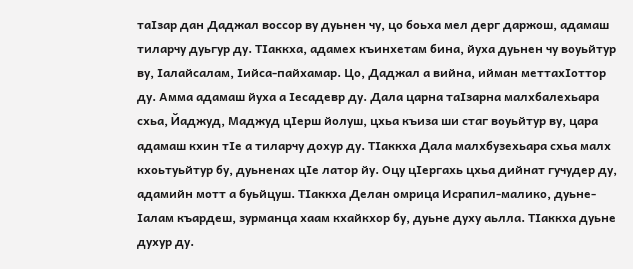таIзар дан Даджал воссор ву дуьнен чу, цо боьха мел дерг даржош, адамаш тиларчу дуьгур ду. ТIаккха, адамех къинхетам бина, йуха дуьнен чу воуьйтур ву, Iалайсалам, Iийса-пайхамар. Цо, Даджал а вийна, ийман меттахIоттор ду. Амма адамаш йуха а Iесадевр ду. Дала царна таIзарна малхбалехьара схьа, Йаджуд, Маджуд цIерш йолуш, цхьа къиза ши стаг воуьйтур ву, цара адамаш кхин тIе а тиларчу дохур ду. ТIаккха Дала малхбузехьара схьа малх кхоьтуьйтур бу, дуьненах цIе латор йу. Оцу цIергахь цхьа дийнат гучудер ду, адамийн мотт а буьйцуш. ТIаккха Делан омрица Исрапил-малико, дуьне-Iалам къардеш, зурманца хаам кхайкхор бу, дуьне духу аьлла. ТIаккха дуьне духур ду.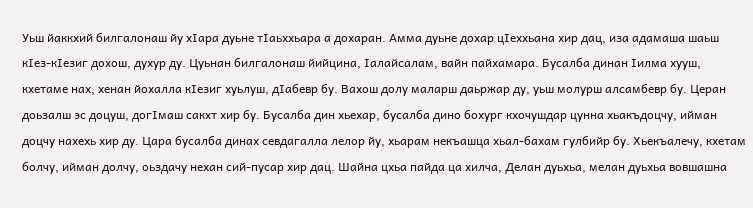Уьш йаккхий билгалонаш йу хIара дуьне тIаьххьара а дохаран. Амма дуьне дохар цIеххьана хир дац, иза адамаша шаьш кIез-кIезиг дохош, духур ду. Цуьнан билгалонаш йийцина, Iалайсалам, вайн пайхамара. Бусалба динан Iилма хууш, кхетаме нах, хенан йохалла кIезиг хуьлуш, дIабевр бу. Вахош долу маларш даьржар ду, уьш молурш алсамбевр бу. Церан доьзалш эс доцуш, догIмаш сакхт хир бу. Бусалба дин хьехар, бусалба дино бохург кхочушдар цунна хьакъдоцчу, ийман доцчу нахехь хир ду. Цара бусалба динах севдагалла лелор йу, хьарам некъашца хьал-бахам гулбийр бу. Хьекъалечу, кхетам болчу, ийман долчу, оьздачу нехан сий-пусар хир дац. Шайна цхьа пайда ца хилча, Делан дуьхьа, мелан дуьхьа вовшашна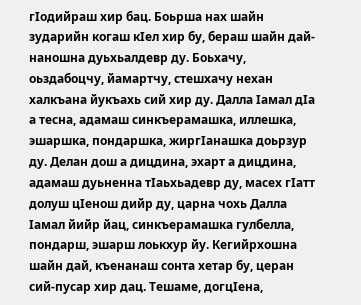гIодийраш хир бац. Боьрша нах шайн зударийн когаш кIел хир бу, бераш шайн дай-наношна дуьхьалдевр ду. Боьхачу, оьздабоцчу, йамартчу, стешхачу нехан халкъана йукъахь сий хир ду. Далла Iамал дIа а тесна, адамаш синкъерамашка, иллешка, эшаршка, пондаршка, жиргIанашка доьрзур ду. Делан дош а дицдина, эхарт а дицдина, адамаш дуьненна тIаьхьадевр ду, масех гIатт долуш цIенош дийр ду, царна чохь Далла Iамал йийр йац, синкъерамашка гулбелла, пондарш, эшарш лоькхур йу. Кегийрхошна шайн дай, къенанаш сонта хетар бу, церан сий-пусар хир дац. Тешаме, догцIена,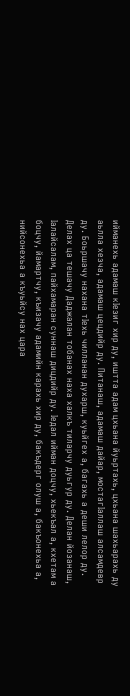ийманехь адамаш кIезиг хир ду, иштта адам цхьана йуьртахь, цхьана шахьарахь ду аьлла хезча, адамаш цецдийр ду. Питанаш, адамаш дайар, мостагIаллаш алсамдевр ду. Боьршачу нахана тIехь чилланан духарш, куьйгех а, багахь а деши лелор ду. Делах ца тешачу Даджалан тобанах наха халкъ тиларчу дуьгур ду. Делан йозанаш, Iалайсалам, пайхамаран суннаш дицдийр ду. Iедал ийман доцчу, хьекъал а, кхетам а боцчу, йамартчу, къизачу адамийн карахь хир ду, бакъдерг олуш а, бакъонехьа а, нийсонехьа а къуьйсу нах цара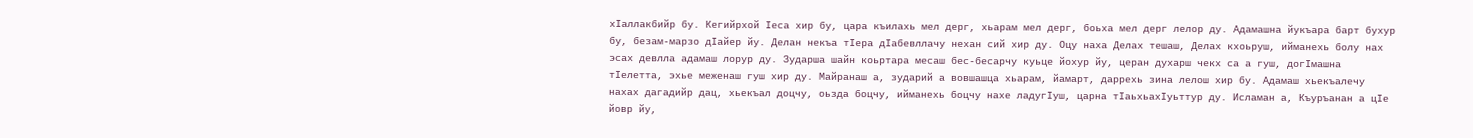хIаллакбийр бу. Кегийрхой Iеса хир бу, цара къилахь мел дерг, хьарам мел дерг, боьха мел дерг лелор ду. Адамашна йукъара барт бухур бу, безам-марзо дIайер йу. Делан некъа тIера дIабевллачу нехан сий хир ду. Оцу наха Делах тешаш, Делах кхоьруш, ийманехь болу нах эсах девлла адамаш лорур ду. Зударша шайн коьртара месаш бес-бесарчу куьце йохур йу, церан духарш чекх са а гуш, догIмашна тIелетта, эхье меженаш гуш хир ду. Майранаш а, зударий а вовшашца хьарам, йамарт, даррехь зина лелош хир бу. Адамаш хьекъалечу нахах дагадийр дац, хьекъал доцчу, оьзда боцчу, ийманехь боцчу нахе ладугIуш, царна тIаьхьахIуьттур ду. Исламан а, Къуръанан а цIе йовр йу,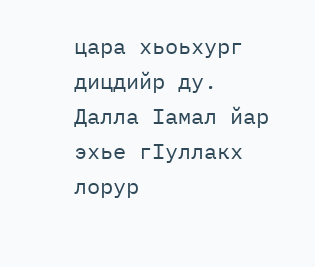цара хьоьхург дицдийр ду. Далла Iамал йар эхье гIуллакх лорур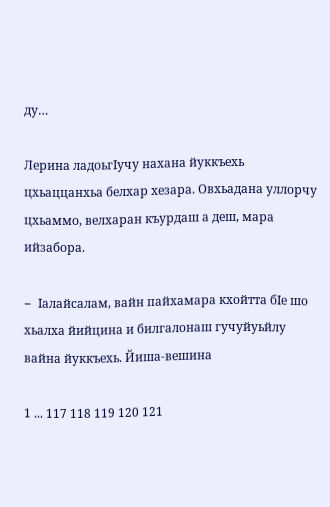ду…

Лерина ладоьгIучу нахана йуккъехь цхьаццанхьа белхар хезара. Овхьадана уллорчу цхьаммо, велхаран къурдаш а деш, мара ийзабора.

– Iалайсалам, вайн пайхамара кхойтта бIе шо хьалха йийцина и билгалонаш гучуйуьйлу вайна йуккъехь. Йиша-вешина

1 ... 117 118 119 120 121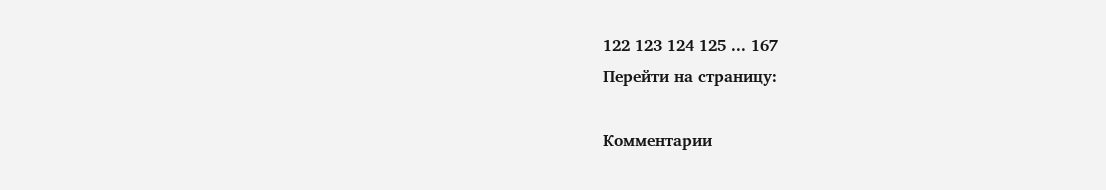122 123 124 125 ... 167
Перейти на страницу:

Комментарии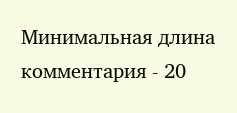Минимальная длина комментария - 20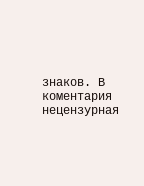знаков. В коментария нецензурная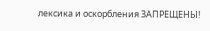лексика и оскорбления ЗАПРЕЩЕНЫ!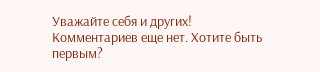Уважайте себя и других!
Комментариев еще нет. Хотите быть первым?